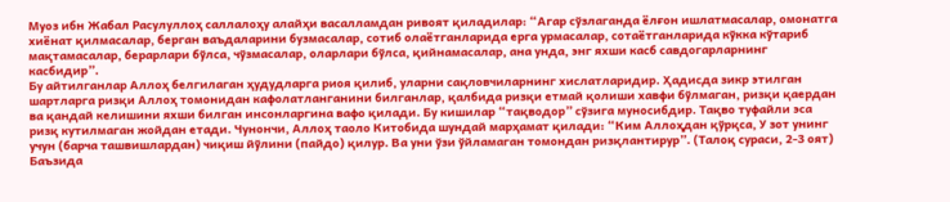Муоз ибн Жабал Расулуллоҳ саллалоҳу алайҳи васалламдан ривоят қиладилар: “Агар сўзлаганда ёлғон ишлатмасалар, омонатга хиёнат қилмасалар, берган ваъдаларини бузмасалар, сотиб олаётганларида ерга урмасалар, сотаётганларида кўкка кўтариб мақтамасалар, берарлари бўлса, чўзмасалар, оларлари бўлса, қийнамасалар, ана унда, энг яхши касб савдогарларнинг касбидир”.
Бу айтилганлар Аллоҳ белгилаган ҳудудларга риоя қилиб, уларни сақловчиларнинг хислатларидир. Ҳадисда зикр этилган шартларга ризқи Аллоҳ томонидан кафолатланганини билганлар, қалбида ризқи етмай қолиши хавфи бўлмаган, ризқи қаердан ва қандай келишини яхши билган инсонларгина вафо қилади. Бу кишилар “тақводор” сўзига муносибдир. Тақво туфайли эса ризқ кутилмаган жойдан етади. Чунончи, Аллоҳ таоло Китобида шундай марҳамат қилади: “Ким Аллоҳдан қўрқса, У зот унинг учун (барча ташвишлардан) чиқиш йўлини (пайдо) қилур. Ва уни ўзи ўйламаган томондан ризқлантирур”. (Талоқ сураси, 2-3 оят)
Баъзида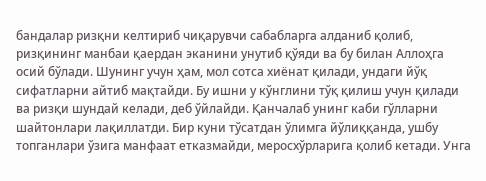бандалар ризқни келтириб чиқарувчи сабабларга алданиб қолиб, ризқининг манбаи қаердан эканини унутиб қўяди ва бу билан Аллоҳга осий бўлади. Шунинг учун ҳам, мол сотса хиёнат қилади, ундаги йўқ сифатларни айтиб мақтайди. Бу ишни у кўнглини тўқ қилиш учун қилади ва ризқи шундай келади, деб ўйлайди. Қанчалаб унинг каби гўлларни шайтонлари лақиллатди. Бир куни тўсатдан ўлимга йўлиққанда, ушбу топганлари ўзига манфаат етказмайди, меросхўрларига қолиб кетади. Унга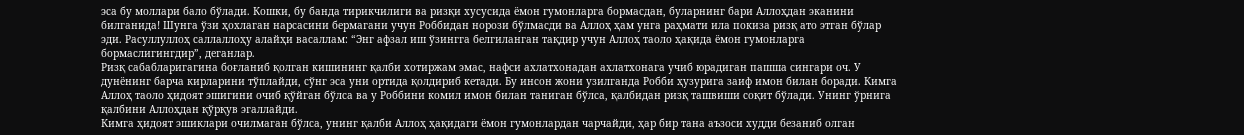эса бу моллари бало бўлади. Кошки, бу банда тирикчилиги ва ризқи хусусида ёмон гумонларга бормасдан, буларнинг бари Аллоҳдан эканини билганида! Шунга ўзи ҳохлаган нарсасини бермагани учун Роббидан норози бўлмасди ва Аллоҳ ҳам унга раҳмати ила покиза ризқ ато этган бўлар эди. Расуллуллоҳ саллаллоҳу алайҳи васаллам: “Энг афзал иш ўзингга белгиланган тақдир учун Аллоҳ таоло ҳақида ёмон гумонларга бормаслигингдир”, деганлар.
Ризқ сабабларигагина боғланиб қолган кишининг қалби хотиржам эмас, нафси ахлатхонадан ахлатхонага учиб юрадиган пашша сингари оч. У дунёнинг барча кирларини тўплайди, сўнг эса уни ортида қолдириб кетади. Бу инсон жони узилганда Робби ҳузурига заиф имон билан боради. Кимга Аллоҳ таоло ҳидоят эшигини очиб қўйган бўлса ва у Роббини комил имон билан таниган бўлса, қалбидан ризқ ташвиши соқит бўлади. Унинг ўрнига қалбини Аллоҳдан қўрқув эгаллайди.
Кимга ҳидоят эшиклари очилмаган бўлса, унинг қалби Аллоҳ ҳақидаги ёмон гумонлардан чарчайди, ҳар бир тана аъзоси худди безаниб олган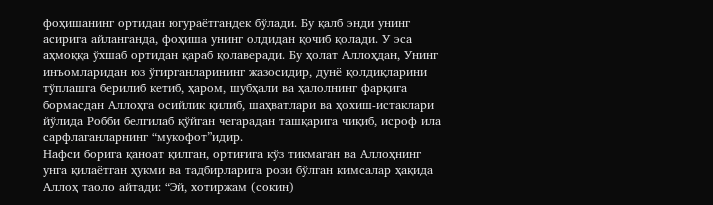фоҳишанинг ортидан югураётгандек бўлади. Бу қалб энди унинг асирига айланганда, фоҳиша унинг олдидан қочиб қолади. У эса аҳмоққа ўхшаб ортидан қараб қолаверади. Бу ҳолат Аллоҳдан, Унинг инъомларидан юз ўгирганларининг жазосидир, дунё қолдиқларини тўплашга берилиб кетиб, ҳаром, шубҳали ва ҳалолнинг фарқига бормасдан Аллоҳга осийлик қилиб, шаҳватлари ва ҳохиш-истаклари йўлида Робби белгилаб қўйган чегарадан ташқарига чиқиб, исроф ила сарфлаганларнинг “мукофот”идир.
Нафси борига қаноат қилган, ортиғига кўз тикмаган ва Аллоҳнинг унга қилаётган ҳукми ва тадбирларига рози бўлган кимсалар ҳақида Аллоҳ таоло айтади: “Эй, хотиржам (сокин)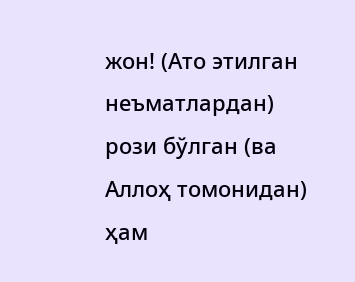жон! (Ато этилган неъматлардан) рози бўлган (ва Аллоҳ томонидан) ҳам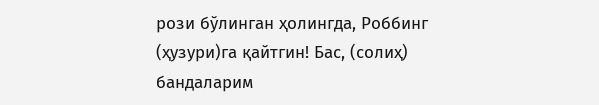рози бўлинган ҳолингда, Роббинг (ҳузури)га қайтгин! Бас, (солиҳ) бандаларим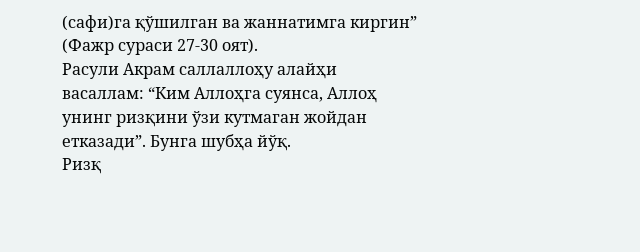(сафи)га қўшилган ва жаннатимга киргин” (Фажр сураси 27-30 оят).
Расули Акрам саллаллоҳу алайҳи васаллам: “Ким Аллоҳга суянса, Аллоҳ унинг ризқини ўзи кутмаган жойдан етказади”. Бунга шубҳа йўқ.
Ризқ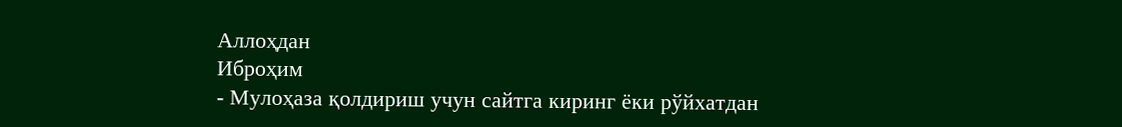Аллоҳдан
Иброҳим
- Мулоҳаза қолдириш учун сайтга киринг ёки рўйхатдан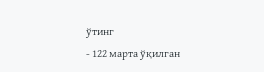ўтинг
- 122 марта ўқилган